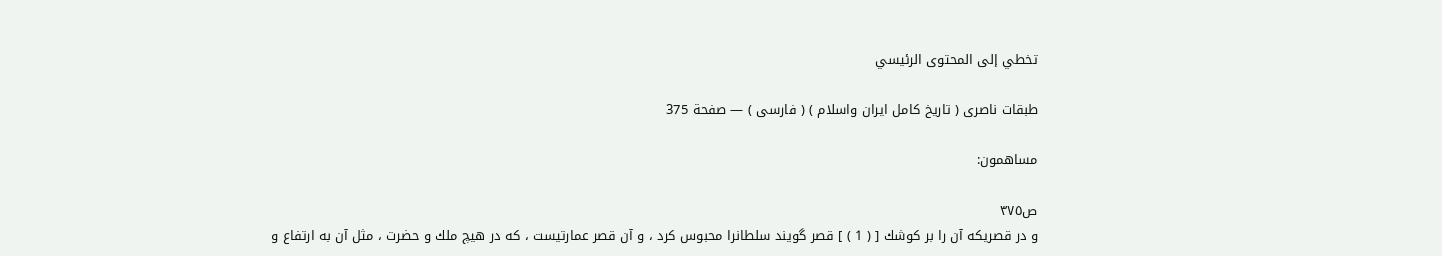تخطي إلى المحتوى الرئيسي

طبقات ناصرى ( تاريخ كامل ايران واسلام ) ( فارسى ) — صفحة 375

مساهمون:

ص٣٧٥
و در قصريكه آن را بر كوشك [ ( 1 ) ] قصر گويند سلطانرا محبوس كرد ، و آن قصر عمارتيست ، كه در هيچ ملك و حضرت ، مثل آن به ارتفاع و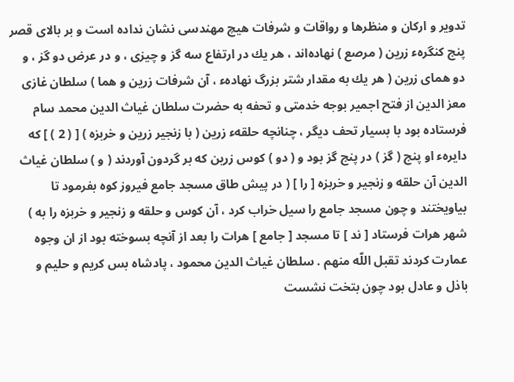تدوير و اركان و منظرها و رواقات و شرفات هيچ مهندسى نشان نداده است و بر بالاى قصر پنج كنگرهء زرين ( مرصع ) نهاده‌اند ، هر يك در ارتفاع سه گز و چيزى ، و در عرض دو گز ، و دو هماى زرين ( هر يك به مقدار شتر بزرگ نهادهء ، آن شرفات زرين و هما ) سلطان غازى معز الدين از فتح اجمير بوجه خدمتى و تحفه به حضرت سلطان غياث الدين محمد سام فرستاده بود با بسيار تحف ديگر ، چنانچه حلقهء زرين ( با زنجير زرين و خربزه ) [ ( 2 ) ] كه دايرهء او پنج ( گز ) در پنج گز بود و ( دو ) كوس زرين كه بر گردون آوردند ( و ) سلطان غياث الدين آن حلقه و زنجير و خربزه [ را ] ( در پيش طاق مسجد جامع فيروز كوه بفرمود تا بياويختند و چون مسجد جامع را سيل خراب كرد ، آن كوس و حلقه و زنجير و خربزه را به ) شهر هرات فرستاد [ ند ] تا مسجد [ جامع ] هرات را بعد از آنچه بسوخته بود از ان وجوه عمارت كردند تقبل اللّه منهم . سلطان غياث الدين محمود ، پادشاه بس كريم و حليم و باذل و عادل بود چون بتخت نشست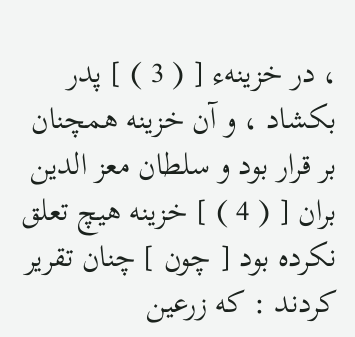، در خزينهء [ ( 3 ) ] پدر بكشاد ، و آن خزينه همچنان بر قرار بود و سلطان معز الدين بران [ ( 4 ) ] خزينه هيچ تعلق نكرده بود [ چون ] چنان تقرير كردند : كه زرعين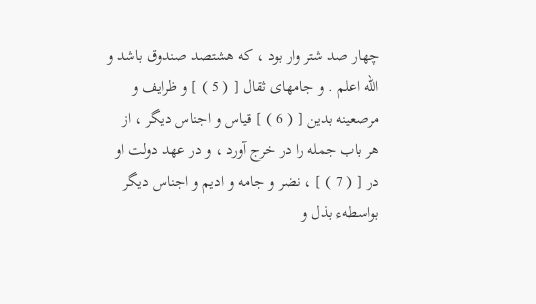چهار صد شتر وار بود ، كه هشتصد صندوق باشد و اللّه اعلم . و جامهاى ثقال [ ( 5 ) ] و ظرايف و مرصعينه بدين [ ( 6 ) ] قياس و اجناس ديگر ، از هر باب جمله را در خرج آورد ، و در عهد دولت او در [ ( 7 ) ] ، نضر و جامه و اديم و اجناس ديگر بواسطهء بذل و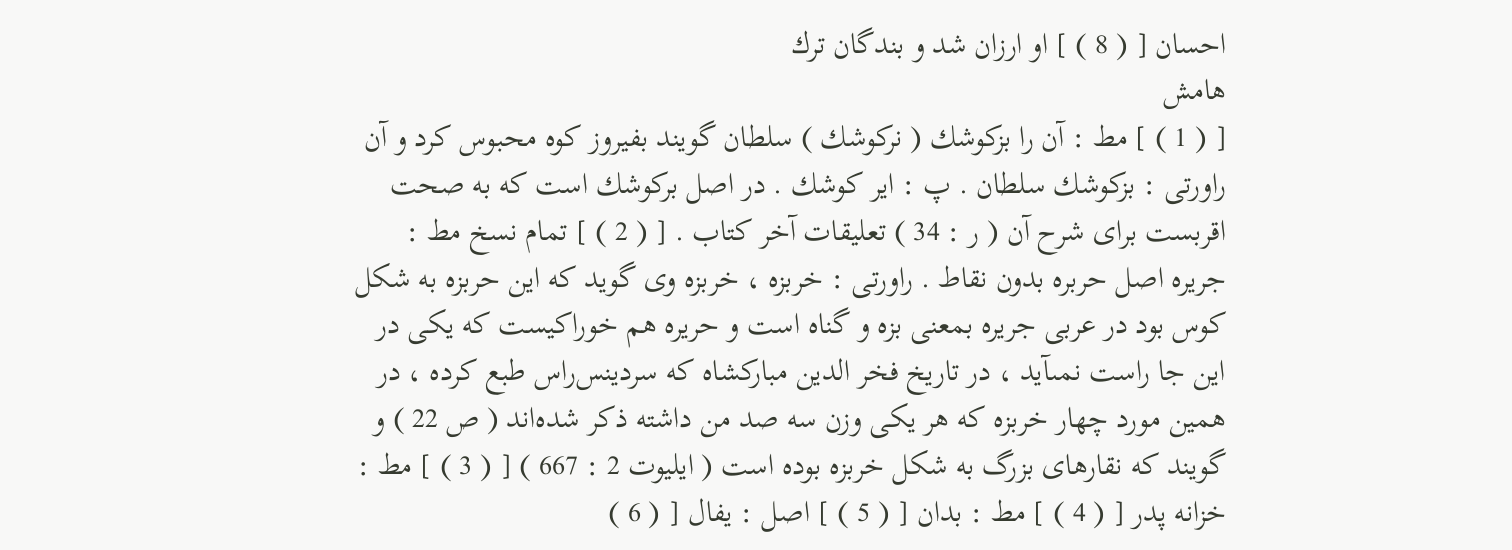احسان [ ( 8 ) ] او ارزان شد و بندگان ترك
هامش
[ ( 1 ) ] مط : آن را بزكوشك ( نركوشك ) سلطان گويند بفيروز كوه محبوس كرد و آن راورتى : بزكوشك سلطان . پ : اير كوشك . در اصل بركوشك است كه به صحت اقربست براى شرح آن ( ر : 34 ) تعليقات آخر كتاب . [ ( 2 ) ] تمام نسخ مط : جريره اصل حربره بدون نقاط . راورتى : خربزه ، خربزه وى گويد كه اين حربزه به شكل كوس بود در عربى جريره بمعنى بزه و گناه است و حريره هم خوراكيست كه يكى در اين جا راست نمىآيد ، در تاريخ فخر الدين مباركشاه كه سردينس‌راس طبع كرده ، در همين مورد چهار خربزه كه هر يكى وزن سه صد من داشته ذكر شده‌اند ( ص 22 ) و گويند كه نقارهاى بزرگ به شكل خربزه بوده است ( ايليوت 2 : 667 ) [ ( 3 ) ] مط : خزانه پدر [ ( 4 ) ] مط : بدان [ ( 5 ) ] اصل : يفال [ ( 6 )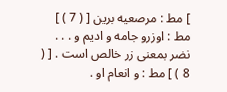] مط : مرصعيه برين [ ( 7 ) ] مط : اوزرو جامه و اديم و . . . نضر بمعنى زر خالص است . [ ( 8 ) ] مط : و انعام او .